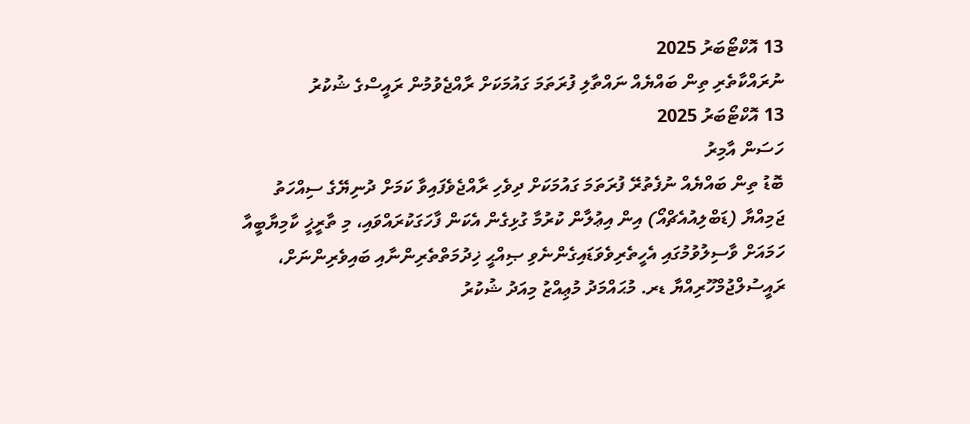13 އޮކްޓޯބަރު 2025
ނުރައްކާތެރި ތިން ބައްޔެއް ނައްތާލި ފުރަތަމަ ގައުމަކަށް ރާއްޖެވުމުން ރައީސްގެ ޝުކުރު
13 އޮކްޓޯބަރު 2025
ހަސަން އާމިރު
ބޮޑު ތިން ބައްޔެއް ނުފެތުރޭ ފުރަތަމަ ގައުމަކަށް ދިވެހި ރާއްޖެވެފައިވާ ކަމަށް ދުނިޔޭގެ ސިއްހަތު ޖަމިއްޔާ (ޑަބްލިއުއެޗްއޯ) އިން އިޢުލާން ކުރުމާ ގުޅިގެން އެކަން ފާހަގަކުރައްވައި، މި ތާރީޚީ ކާމިޔާބީއާ ހަމައަށް ވާސިލުވުމުގައި އެހީތެރިވެވަޑައިގެންނެވި ޞިއްޙީ ޚިދުމަތްތެރިންނާއި ބައިވެރިންނަށް، ރައީސުލްޖުމްހޫރިއްޔާ ޑރ. މުޙައްމަދު މުޢިއްޒު މިއަދު ޝުކުރު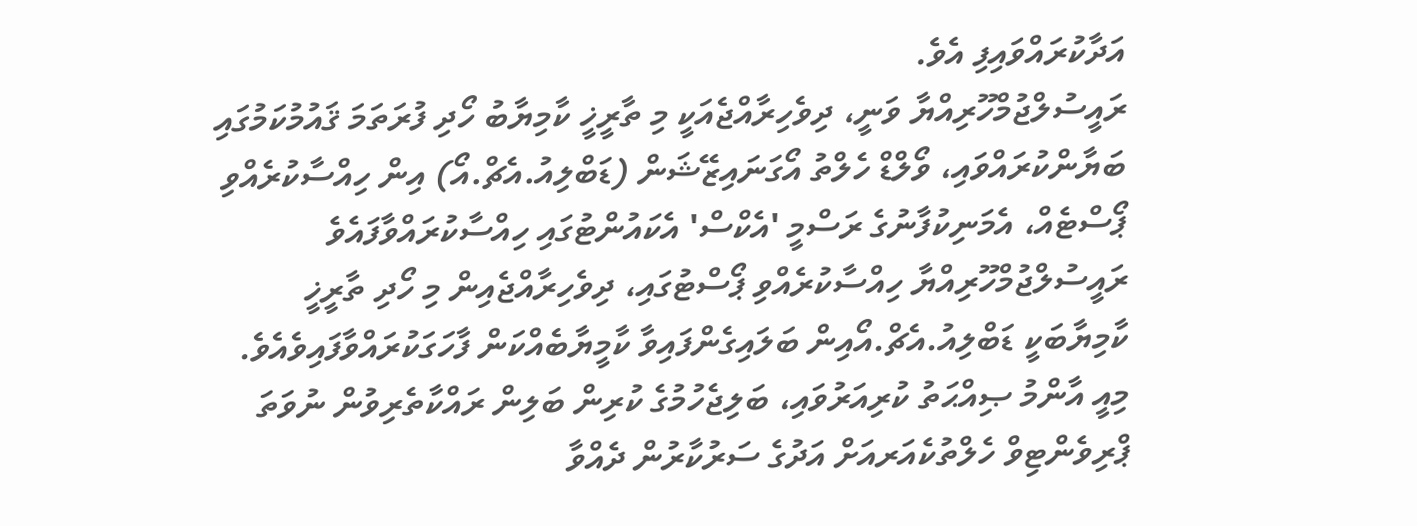އަދާކުރައްވައިފި އެވެ.
ރައީސުލްޖުމްހޫރިއްޔާ ވަނީ، ދިވެހިރާއްޖެއަކީ މި ތާރީޚީ ކާމިޔާބު ހޯދި ފުރަތަމަ ޤައުމުކަމުގައި ބަޔާންކުރައްވައި، ވޯލްޑް ހެލްތު އޯގަނައިޒޭޝަން (ޑަބްލިއު.އެޗް.އޯ) އިން ހިއްސާކުރެއްވި ޕޯސްޓެއް، އެމަނިކުފާނުގެ ރަސްމީ 'އެކްސް' އެކައުންޓުގައި ހިއްސާކުރައްވާފައެވެ
ރައީސުލްޖުމްހޫރިއްޔާ ހިއްސާކުރެއްވި ޕޯސްޓުގައި، ދިވެހިރާއްޖެއިން މި ހޯދި ތާރީޚީ ކާމިޔާބަކީ ޑަބްލިއު.އެޗް.އޯއިން ބަލައިގެންފައިވާ ކާމީޔާބެއްކަން ފާހަގަކުރައްވާފައިވެއެވެ. މިއީ އާންމު ޞިއްޙަތު ކުރިއަރުވައި، ބަލިޖެހުމުގެ ކުރިން ބަލިން ރައްކާތެރިވުން ނުވަތަ ޕްރިވެންޓިވް ހެލްތުކެއަރއަށް އަދުގެ ސަރުކާރުން ދެއްވާ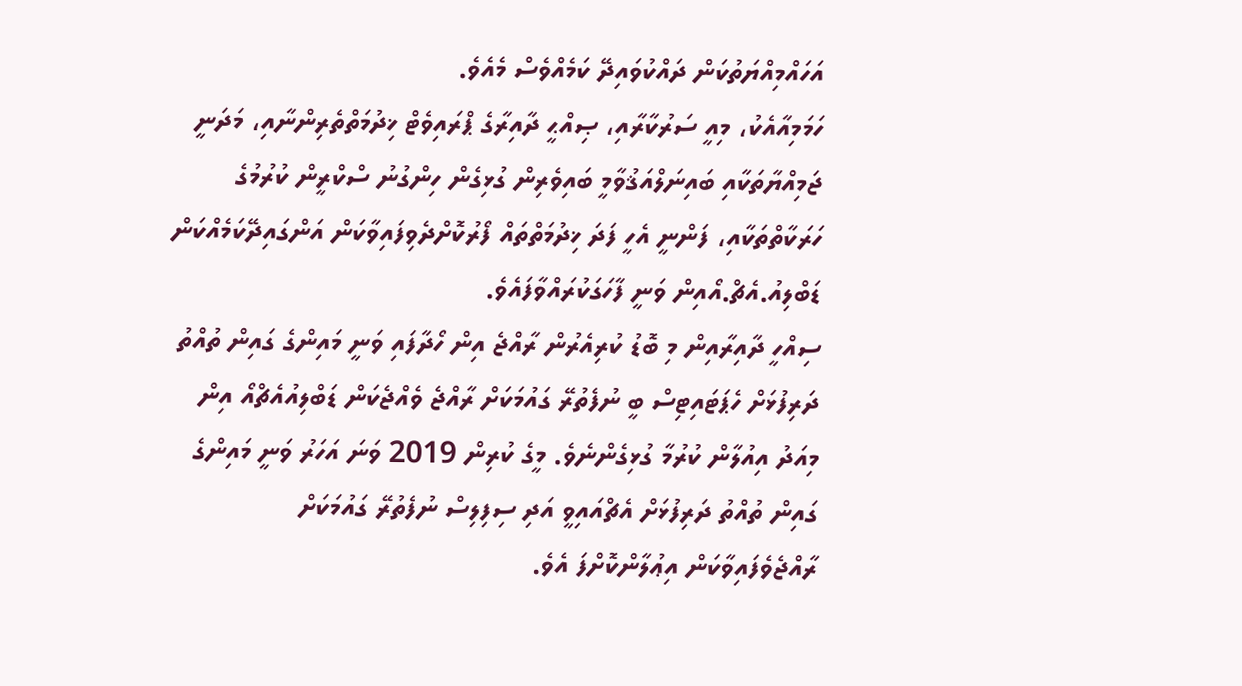އަހައްމިއްޔަތުކަން ދައްކުވައިދޭ ކަމެއްވެސް މެއެވެ.
ހަމަމިއާއެކު، މިއީ ސަރުކާރާއި، ޞިއްޙީ ދާއިރާގެ ޕްރައިވެޓް ޚިދުމަތްތެރިންނާއި، މަދަނީ ޖަމިއްޔާތަކާއި ބައިނަލްއަޤުވާމީ ބައިވެރިން ގުޅިގެން ހިންގުނު ސްކްރީން ކުރުމުގެ ހަރަކާތްތަކާއި، ފަންނީ އެހީ ފަދަ ޚިދުމަތްތައް ފޯރުކޮށްދެވިފައިވާކަން އަންގައިދޭކަމެއްކަން ޑަބްލިއު.އެޗް.އޯއިން ވަނީ ފާހަގަކުރައްވާފައެވެ.
ސިއްހީ ދާއިރާއިން މި ބޮޑު ކުރިއެރުން ރާއްޖެ އިން ހޯދާފައި ވަނީ މައިންގެ ގައިން ތުއްތު ދަރިފުޅަށް ހެޕަޓައިޓިސް ބީ ނުފެތުރޭ ގައުމަކަށް ރާއްޖެ ވެއްޖެކަން ޑަބްލިއުއެޗްއޯ އިން މިއަދު އިއުލާން ކުރުމާ ގުޅިގެންނެވެ. މީގެ ކުރިން 2019 ވަނަ އަހަރު ވަނީ މައިންގެ ގައިން ތުއްތު ދަރިފުޅަށް އެޗްއައިވީ އަދި ސިފިލިސް ނުފެތުރޭ ގައުމަކަށް ރާއްޖެވެފައިވާކަން އިޢުލާންކޮށްފަ އެވެ.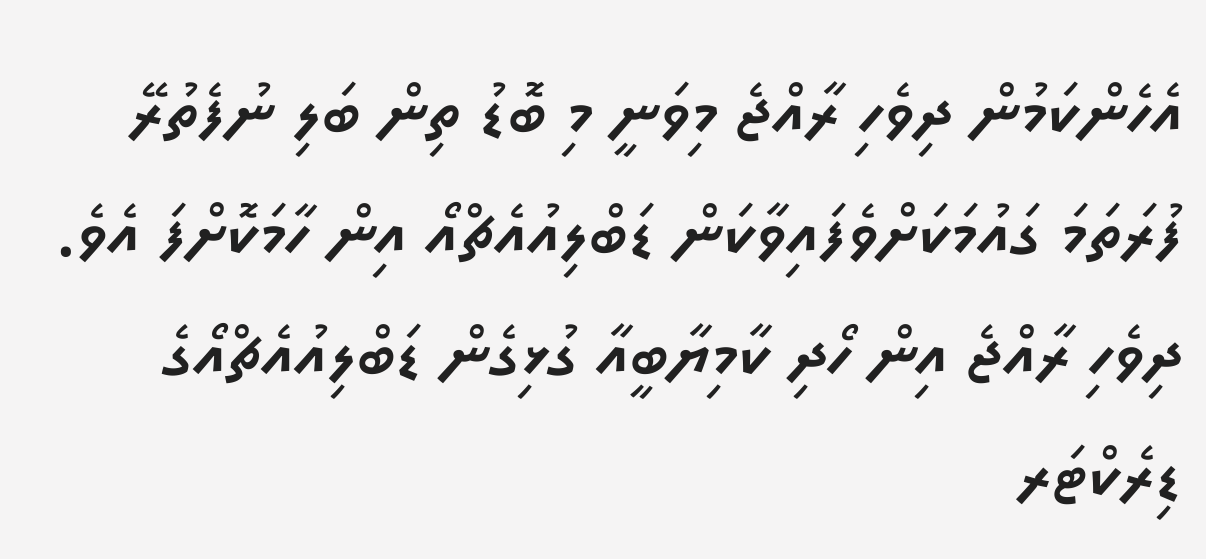އެހެންކަމުން ދިވެހި ރާއްޖެ މިވަނީ މި ބޮޑު ތިން ބަލި ނުފެތުރޭ ފުރަތަމަ ގައުމަކަށްވެފައިވާކަން ޑަބްލިއުއެޗްއޯ އިން ހާމަކޮށްފަ އެވެ.
ދިވެހި ރާއްޖެ އިން ހޯދި ކާމިޔާބީއާ ގުޅިގެން ޑަބްލިއުއެޗްއޯގެ ޑިރެކްޓަރ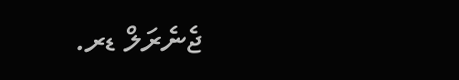ޖެނެރަލް ޑރ.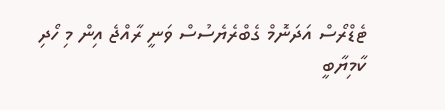ޓެޑްރޯސް އަދަނޮމް ގެބްރެޔެސުސް ވަނީ ރާއްޖެ އިން މި ހޯދި ކާމިޔާބީ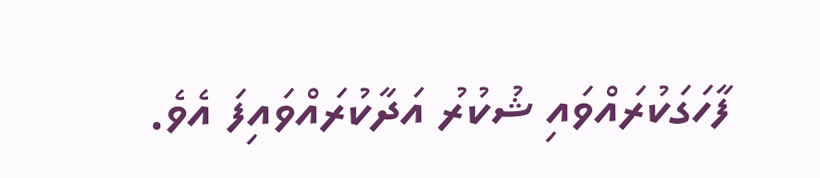ފާހަގަކުރައްވައި ޝުކުރު އަދާކުރައްވައިފަ އެވެ.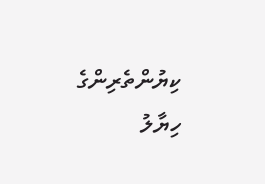ކިޔުންތެރިންގެ ހިޔާލު